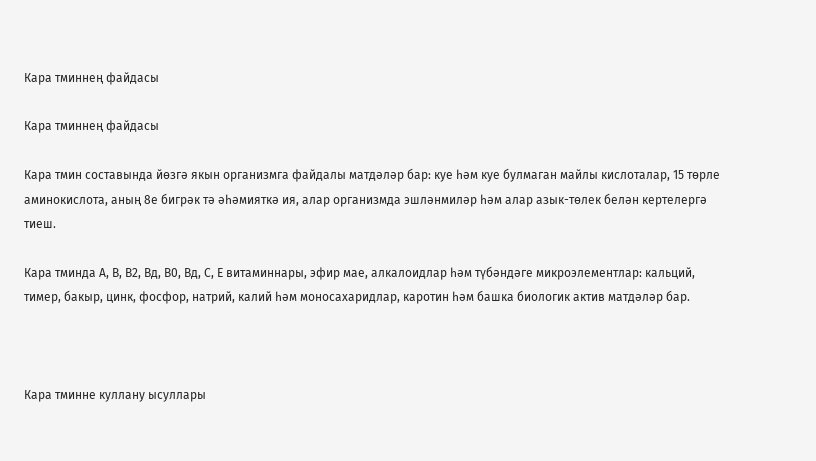Кара тминнең файдасы

Кара тминнең файдасы

Кара тмин составында йөзгә якын организмга файдалы матдәләр бар: куе һәм куе булмаган майлы кислоталар, 15 төрле аминокислота, аның 8е бигрәк тә әһәмияткә ия, алар организмда эшләнмиләр һәм алар азык-төлек белән кертелергә тиеш.

Кара тминда А, В, В2, Вд, В0, Вд, С, Е витаминнары, эфир мае, алкалоидлар һәм түбәндәге микроэлементлар: кальций, тимер, бакыр, цинк, фосфор, натрий, калий һәм моносахаридлар, каротин һәм башка биологик актив матдәләр бар.



Кара тминне куллану ысуллары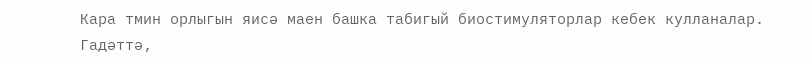Кара тмин орлыгын яисә маен башка табигый биостимуляторлар кебек кулланалар. Гадәттә,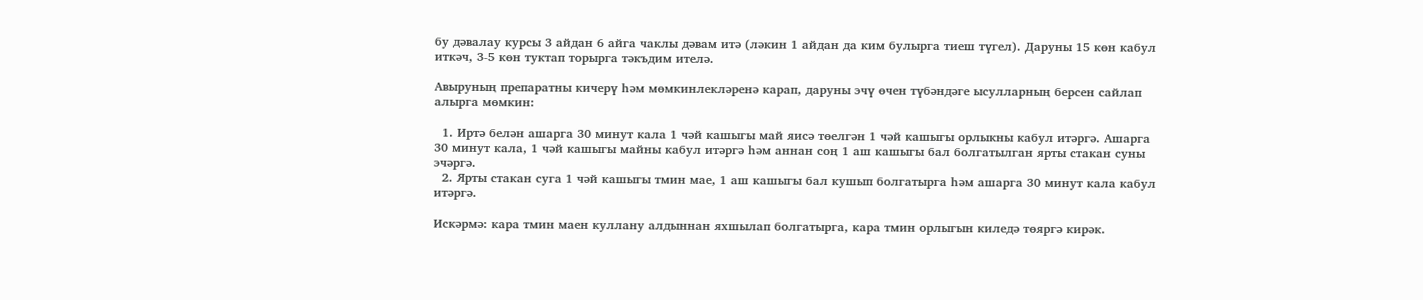бу дәвалау курсы 3 айдан 6 айга чаклы дәвам итә (ләкин 1 айдан да ким булырга тиеш түгел). Даруны 15 көн кабул иткәч, 3-5 көн туктап торырга тәкъдим ителә.

Авыруның препаратны кичерү һәм мөмкинлекләренә карап, даруны эчү өчен түбәндәге ысулларның берсен сайлап алырга мөмкин:

  1. Иртә белән ашарга 30 минут кала 1 чәй кашыгы май яисә төелгән 1 чәй кашыгы орлыкны кабул итәргә. Ашарга 30 минут кала, 1 чәй кашыгы майны кабул итәргә һәм аннан соң 1 аш кашыгы бал болгатылган ярты стакан суны эчәргә.
  2. Ярты стакан суга 1 чәй кашыгы тмин мае, 1 аш кашыгы бал кушып болгатырга һәм ашарга 30 минут кала кабул итәргә.

Искәрмә: кара тмин маен куллану алдыннан яхшылап болгатырга, кара тмин орлыгын киледә төяргә кирәк.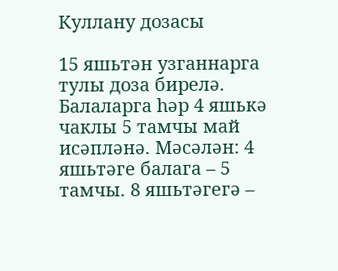Куллану дозасы

15 яшьтән узганнарга тулы доза бирелә. Балаларга һәр 4 яшькә чаклы 5 тамчы май исәпләнә. Мәсәлән: 4 яшьтәге балага – 5 тамчы. 8 яшьтәгегә –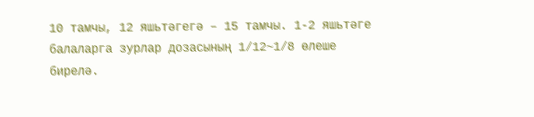10 тамчы, 12 яшьтәгегә – 15 тамчы. 1-2 яшьтәге балаларга зурлар дозасының 1/12~1/8 өлеше бирелә.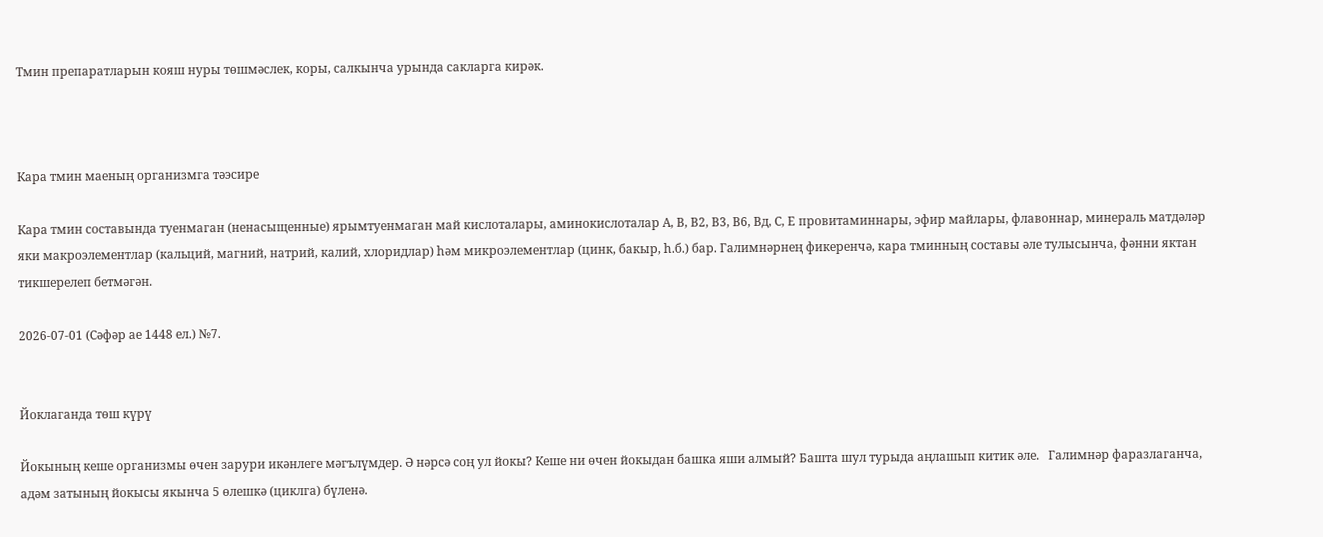Тмин препаратларын кояш нуры төшмәслек, коры, салкынча урында сакларга кирәк.



Кара тмин маеның организмга тәэсире

Кара тмин составында туенмаган (ненасыщенные) ярымтуенмаган май кислоталары, аминокислоталар А, В, В2, В3, В6, Вд, С, Е провитаминнары, эфир майлары, флавоннар, минераль матдәләр яки макроэлементлар (кальций, магний, натрий, калий, хлоридлар) һәм микроэлементлар (цинк, бакыр, һ.б.) бар. Галимнәрнең фикеренчә, кара тминның составы әле тулысынча, фәнни яктан тикшерелеп бетмәгән.

2026-07-01 (Сәфәр ае 1448 ел.) №7.


Йоклаганда төш күрү

Йокының кеше организмы өчен зарури икәнлеге мәгълүмдер. Ә нәрсә соң ул йокы? Кеше ни өчен йокыдан башка яши алмый? Башта шул турыда аңлашып китик әле.   Галимнәр фаразлаганча, адәм затының йокысы якынча 5 өлешкә (циклга) бүленә.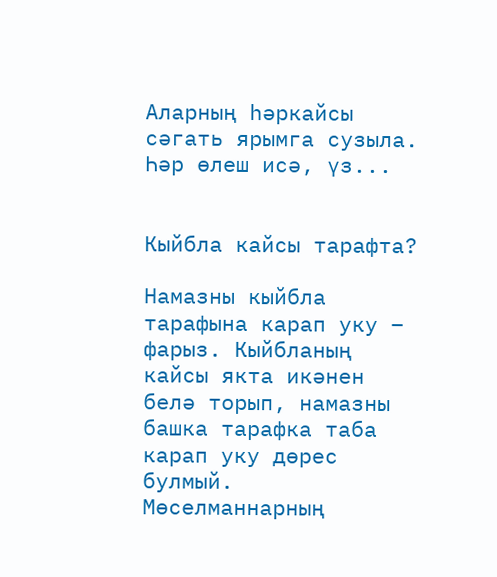Аларның һәркайсы сәгать ярымга сузыла. Һәр өлеш исә, үз...


Кыйбла кайсы тарафта?

Намазны кыйбла тарафына карап уку – фарыз. Кыйбланың кайсы якта икәнен белә торып, намазны башка тарафка таба карап уку дөрес булмый. Мөселманнарның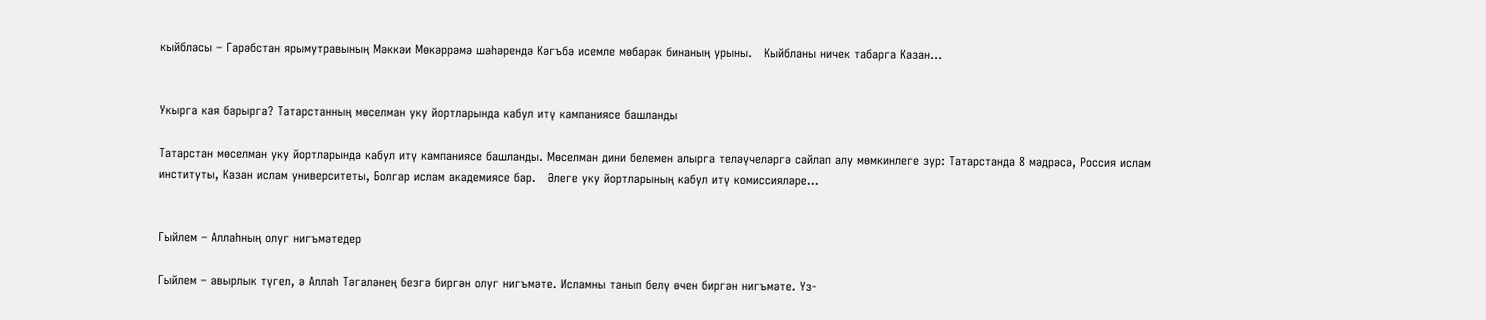кыйбласы – Гарәбстан ярымутравының Мәккәи Мөкәррәмә шәһәрендә Кәгъбә исемле мөбарәк бинаның урыны.   Кыйбланы ничек табарга Казан...


Укырга кая барырга? Татарстанның мөселман уку йортларында кабул итү кампаниясе башланды

Татарстан мөселман уку йортларында кабул итү кампаниясе башланды. Мөселман дини белемен алырга теләүчеләргә сайлап алу мөмкинлеге зур: Татарстанда 8 мәдрәсә, Россия ислам институты, Казан ислам университеты, Болгар ислам академиясе бар.   Әлеге уку йортларының кабул итү комиссияләре...


Гыйлем – Аллаһның олуг нигъмәтедер

Гыйлем – авырлык түгел, ә Аллаһ Тәгаләнең безгә биргән олуг нигъмәте. Исламны танып белү өчен биргән нигъмәте. Үз-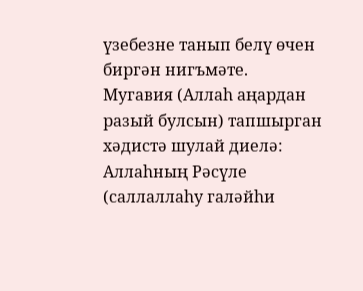үзебезне танып белү өчен биргән нигъмәте.   Мугавия (Аллаһ аңардан разый булсын) тапшырган хәдистә шулай диелә: Аллаһның Рәсүле (саллаллаһу галәйһи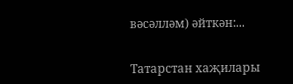вәсәлләм) әйткән:...


Татарстан хаҗилары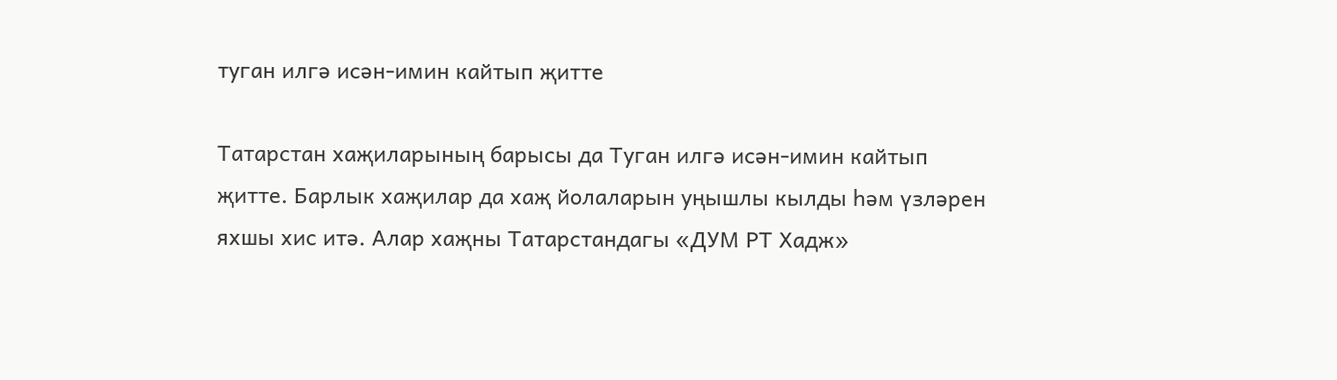туган илгә исән-имин кайтып җитте

Татарстан хаҗиларының барысы да Туган илгә исән-имин кайтып җитте. Барлык хаҗилар да хаҗ йолаларын уңышлы кылды һәм үзләрен яхшы хис итә. Алар хаҗны Татарстандагы «ДУМ РТ Хадж»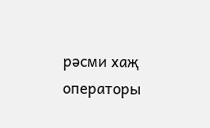рәсми хаҗ операторы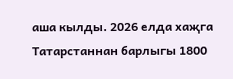аша кылды. 2026 елда хаҗга Татарстаннан барлыгы 1800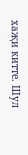хаҗи китте. Шул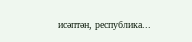исәптән, республика...